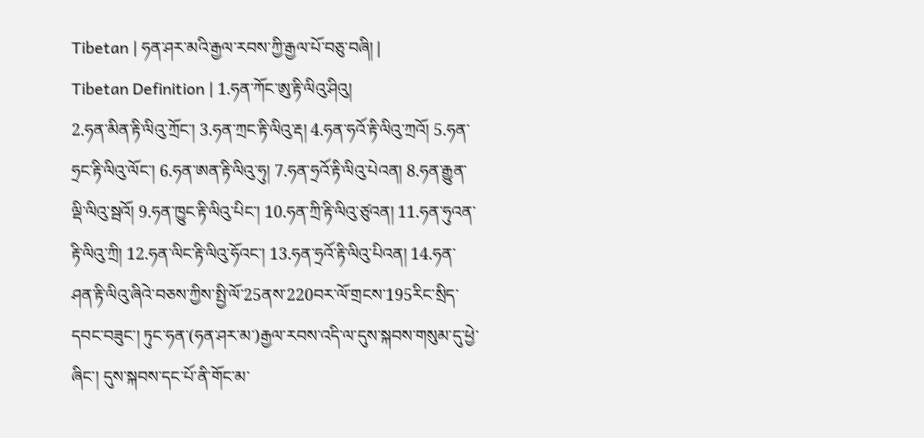Tibetan | ཧན་ཤར་མའི་རྒྱལ་རབས་ཀྱི་རྒྱལ་པོ་བཅུ་བཞི། |
Tibetan Definition | 1.ཧན་ཀོང་ཨུ་རྟི་ལིའུ་ཤིའུ།
2.ཧན་མིན་རྟི་ལིའུ་ཀྲོང་། 3.ཧན་ཀྲང་རྟི་ལིའུ་རྡ། 4.ཧན་ཧའོ་རྟི་ལིའུ་ཀྲའོ། 5.ཧན་ཧྲང་རྟི་ལིའུ་ལོང་། 6.ཧན་ཨན་རྟི་ལིའུ་ཧུ། 7.ཧན་ཧྲའོ་རྟི་ལིའུ་པེའན། 8.ཧན་རྒྱུན་ལྡི་ལིའུ་སྦའོ། 9.ཧན་ཁྱུང་རྟི་ལིའུ་པིང་། 10.ཧན་ཀྲི་རྟི་ལིའུ་ཙུའན། 11.ཧན་ཧུའན་རྟི་ལིའུ་ཀྲི། 12.ཧན་ལིང་རྟི་ལིའུ་ཧོའང་། 13.ཧན་ཧྲའོ་རྟི་ལིའུ་པིའན། 14.ཧན་ཤན་རྟི་ལིའུ་ཞིའེ་བཅས་ཀྱིས་སྤྱི་ལོ་25ནས་220བར་ལོ་གྲངས་195རིང་སྲིད་དབང་བཟུང་། ཏུང་ཧན་(ཧན་ཤར་མ་)རྒྱལ་རབས་འདི་ལ་དུས་སྐབས་གསུམ་དུ་ཕྱེ་ཞིང་། དུས་སྐབས་དང་པོ་ནི་གོང་མ་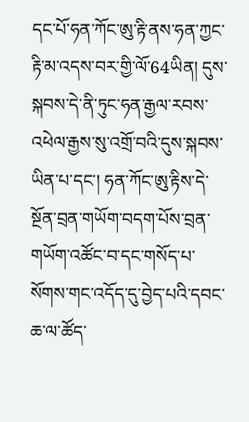དང་པོ་ཧན་ཀོང་ཨུ་རྟི་ནས་ཧན་ཀྱང་རྟི་མ་འདས་བར་གྱི་ལོ་64ཡིན། དུས་སྐབས་དེ་ནི་ཏུང་ཧན་རྒྱལ་རབས་འཕེལ་རྒྱས་སུ་འགྲོ་བའི་དུས་སྐབས་ཡིན་པ་དང་། ཧན་ཀོང་ཨུ་རྟིས་དེ་སྔོན་བྲན་གཡོག་བདག་པོས་བྲན་གཡོག་འཚོང་བ་དང་གསོད་པ་སོགས་གང་འདོད་དུ་བྱེད་པའི་དབང་ཆ་ལ་ཚོད་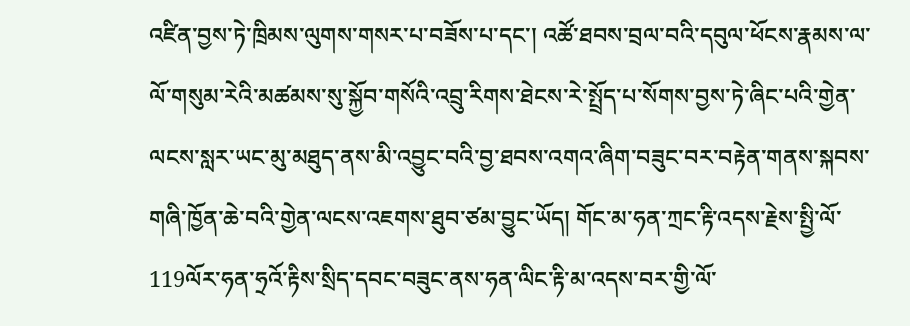འཛིན་བྱས་ཏེ་ཁྲིམས་ལུགས་གསར་པ་བཟོས་པ་དང་། འཚོ་ཐབས་བྲལ་བའི་དབུལ་ཕོངས་རྣམས་ལ་ལོ་གསུམ་རེའི་མཚམས་སུ་སྐྱོབ་གསོའི་འབྲུ་རིགས་ཐེངས་རེ་སྤྲོད་པ་སོགས་བྱས་ཏེ་ཞིང་པའི་གྱེན་ལངས་སླར་ཡང་མུ་མཐུད་ནས་མི་འབྱུང་བའི་བྱ་ཐབས་འགའ་ཞིག་བཟུང་བར་བརྟེན་གནས་སྐབས་གཞི་ཁྱོན་ཆེ་བའི་གྱེན་ལངས་འཇགས་ཐུབ་ཙམ་བྱུང་ཡོད། གོང་མ་ཧན་ཀྲང་རྟི་འདས་རྗེས་སྤྱི་ལོ་119ལོར་ཧན་ཧྲའོ་རྟིས་སྲིད་དབང་བཟུང་ནས་ཧན་ལིང་རྟི་མ་འདས་བར་གྱི་ལོ་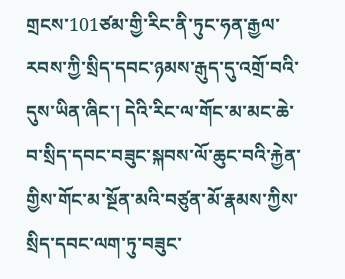གྲངས་101ཙམ་གྱི་རིང་ནི་ཏུང་ཧན་རྒྱལ་རབས་ཀྱི་སྲིད་དབང་ཉམས་རྒུད་དུ་འགྲོ་བའི་དུས་ཡིན་ཞིང་། དེའི་རིང་ལ་གོང་མ་མང་ཆེ་བ་སྲིད་དབང་བཟུང་སྐབས་ལོ་ཆུང་བའི་རྐྱེན་གྱིས་གོང་མ་སྔོན་མའི་བཙུན་མོ་རྣམས་ཀྱིས་སྲིད་དབང་ལག་ཏུ་བཟུང་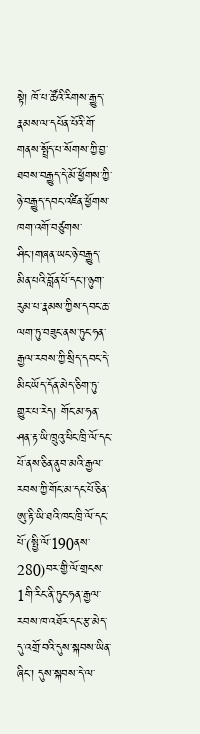སྟེ། ཁོ་པ་ཚོའི་རིགས་རྒྱུད་རྣམས་ལ་དཔོན་པོའི་གོ་གནས་སྤྲོད་པ་སོགས་ཀྱི་བྱ་ཐབས་བརྒྱུད་དེ་མོ་ཕྱོགས་ཀྱི་ཉེ་བརྒྱུད་དབང་འཛིན་ཕྱོགས་ཁག་འགོ་བཙུགས་ཤིང་།གཞན་ཡང་ཉེ་བརྒྱུད་མིན་པའི་བློན་པོ་དང་།་ཉུག་རུམ་པ་རྣམས་ཀྱིས་དབང་ཆ་ལག་ཏུ་བཟུང་ནས་ཏུང་ཧན་རྒྱལ་རབས་ཀྱི་སྲིད་དབང་དེ་མིང་ཡོད་དོན་མེད་ཅིག་ཏུ་གྱུར་པ་རེད། གོང་མ་ཧན་ཤན་རྟ་ཡི་ཁྲུའུ་ཕིང་ཁྲི་ལོ་དང་པོ་ནས་ཅིན་ནུབ་མའི་རྒྱལ་རབས་ཀྱི་གོང་མ་དང་པོ་ཅིན་ཨུ་རྟི་ཡི་ཐའི་ཁང་ཁྲི་ལོ་དང་པོ་(སྤྱི་ལོ་190ནས་280)བར་གྱི་ལོ་གྲངས་1གི་རིང་ནི་ཏུང་ཧན་རྒྱལ་རབས་ཁ་འཐོར་དང་རྩ་མེད་དུ་འགྲོ་བའི་དུས་སྐབས་ཡིན་ཞིང་། དུས་སྐབས་དེ་ལ་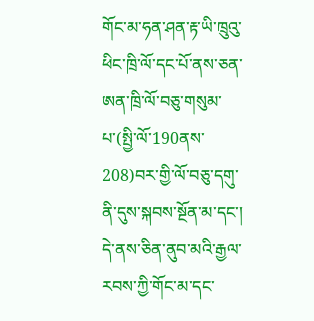གོང་མ་ཧན་ཤན་རྟ་ཡི་ཁྲུའུ་ཕིང་ཁྲི་ལོ་དང་པོ་ནས་ཅན་ཨན་ཁྲི་ལོ་བཅུ་གསུམ་པ་(སྤྱི་ལོ་190ནས་208)བར་གྱི་ལོ་བཅུ་དགུ་ནི་དུས་སྐབས་སྔོན་མ་དང་། དེ་ནས་ཅིན་ནུབ་མའི་རྒྱལ་རབས་ཀྱི་གོང་མ་དང་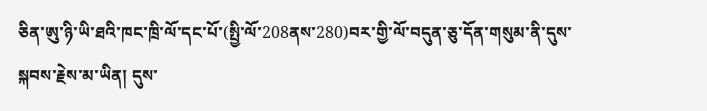ཅིན་ཨུ་ཉི་ཡི་ཐའི་ཁང་ཁྲི་ལོ་དང་པོ་(སྤྱི་ལོ་208ནས་280)བར་གྱི་ལོ་བདུན་ཅུ་དོན་གསུམ་ནི་དུས་སྐབས་རྗེས་མ་ཡིན། དུས་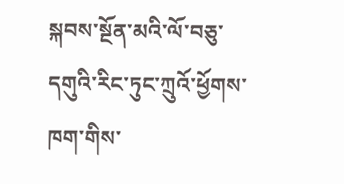སྐབས་སྔོན་མའི་ལོ་བཅུ་དགུའི་རིང་ཏུང་ཀྲུའོ་ཕྱོགས་ཁག་གིས་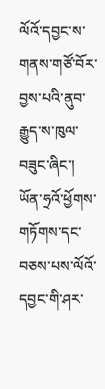ལོའོ་དབྱང་ས་གནས་གཙོ་བོར་བྱས་པའི་ནུབ་རྒྱུད་ས་ཁུལ་བཟུང་ཞིང་། ཡོན་ཧྲའོ་ཕྱོགས་གཏོགས་དང་བཅས་པས་ལོའོ་དབྱང་གི་ཤར་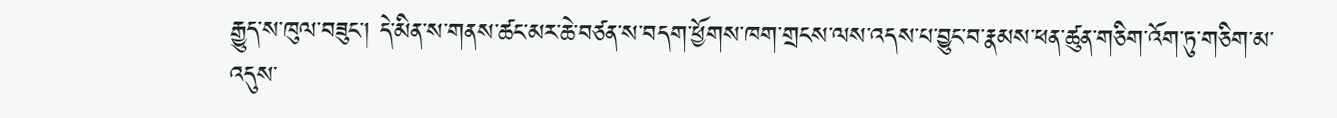རྒྱུད་ས་ཁུལ་བཟུང་། དེ་མིན་ས་གནས་ཚང་མར་ཆེ་བཙན་ས་བདག་ཕྱོགས་ཁག་གྲངས་ལས་འདས་པ་བྱུང་བ་རྣམས་ཕན་ཚུན་གཅིག་འོག་ཏུ་གཅིག་མ་འདུས་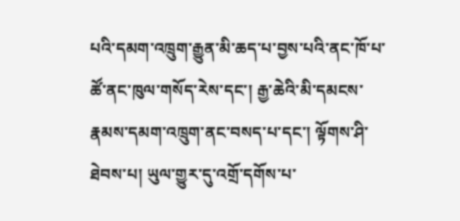པའི་དམག་འཁྲུག་རྒྱུན་མི་ཆད་པ་བྱས་པའི་ནང་ཁོ་པ་ཚོ་ནང་ཁུལ་གསོད་རེས་དང་། རྒྱ་ཆེའི་མི་དམངས་རྣམས་དམག་འཁྲུག་ནང་བསད་པ་དང་། ལྟོགས་ཤི་ཐེབས་པ། ཡུལ་གྱུར་དུ་འགྲོ་དགོས་པ་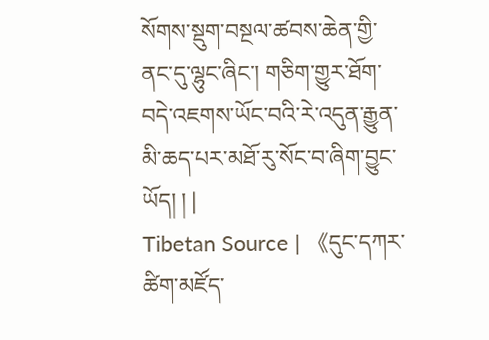སོགས་སྡུག་བསྔལ་ཚབས་ཆེན་གྱི་ནང་དུ་ལྷུང་ཞིང་། གཅིག་གྱུར་ཐོག་བདེ་འཇགས་ཡོང་བའི་རེ་འདུན་རྒྱུན་མི་ཆད་པར་མཐོ་རུ་སོང་བ་ཞིག་བྱུང་ཡོད། ། |
Tibetan Source | 《དུང་དཀར་ཚིག་མཛོད་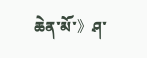ཆེན་མོ་》ཤ་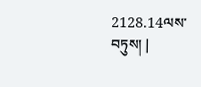2128.14ལས་བཏུས། |